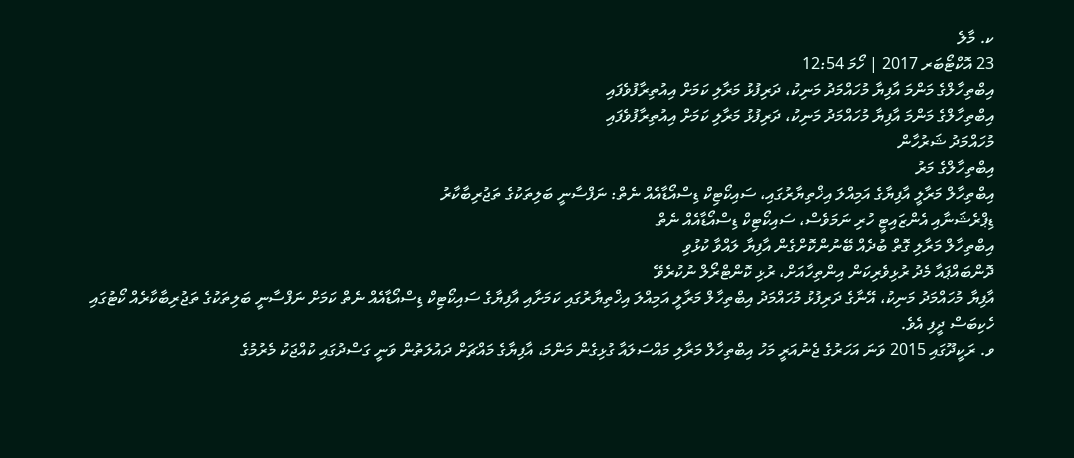ކ. މާލެ
23 އޮކްޓޯބަރ 2017 | ހޯމަ 12:54
އިބްތިހާލްގެ މަންމަ އާފިޔާ މުހައްމަދު މަނިކު، ދަރިފުޅު މަރާލި ކަމަށް އިއުތިރާފުވެފައި
އިބްތިހާލްގެ މަންމަ އާފިޔާ މުހައްމަދު މަނިކު، ދަރިފުޅު މަރާލި ކަމަށް އިއުތިރާފުވެފައި
މުހައްމަދު ޝަރުހާން
އިބްތިހާލްގެ މަރު
އިބްތިހާލް މަރާލީ އާފިޔާގެ އަމިއްލަ އިޚްތިޔާރުގައި، ސައިކޯޓިކް ޑިސްއޯޑާއެއް ނެތް: ނަފްސާނީ ބަލިތަކުގެ ތަޖުރިބާކާރު
ޑިޕްރެޝަނާއި އެންޒައިޓީ ހުރި ނަމަވެސް، ސައިކޯޓިކް ޑިސްއޯޑާއެއް ނެތް
އިބްތިހާލް މަރާލި ގޮތް ބުދެއް ބޭނުންކޮށްގެން އާފިޔާ ލައްވާ ކުޅުވި
ދޮންބައްޕައާ މެދު ރުޅިވެރިކަން އިންތިހާއަށް، ރުޅި ކޮންޓްރޯލް ނުކުރެވޭ
އާފިޔާ މުހައްމަދު މަނިކު، އޭނާގެ ދަރިފުޅު މުހައްމަދު އިބްތިހާލް މަރާލީ އަމިއްލަ އިޚްތިޔާރުގައި ކަމަށާއި އާފިޔާގެ ސައިކޯޓިކް ޑިސްއޯޑާއެއް ނެތް ކަމަށް ނަފްސާނީ ބަލިތަކުގެ ތަޖުރިބާކާރެއް ކޯޓުގައި ހެކިބަސް ދީފި އެވެ.
ވ. ރަކީދޫގައި 2015 ވަނަ އަހަރުގެ ޖެނުއަރީ މަހު އިބްތިހާލް މަރާލި މައްސަލައާ ގުޅިގެން މަންމަ، އާފިޔާގެ މައްޗަށް ދައުލަތުން ވަނީ ގަސްދުގައި ކުއްޖަކު މެރުމުގެ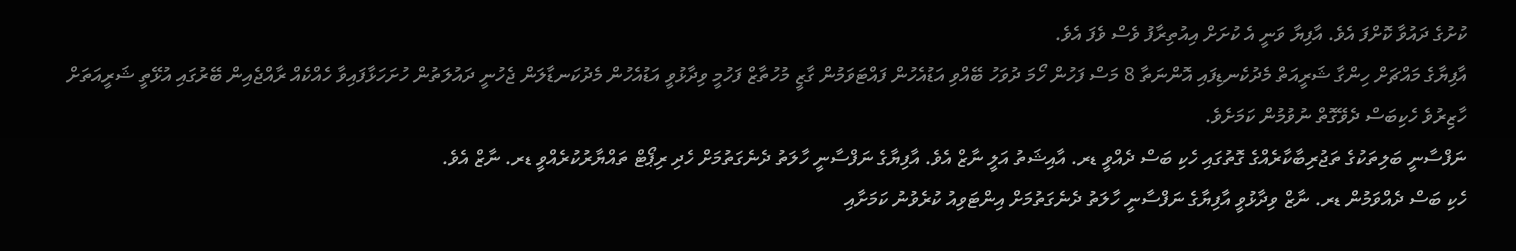ކުށުގެ ދައުވާ ކޮށްފަ އެވެ. އާފިޔާ ވަނީ އެ ކުށަށް އިއުތިރާފު ވެސް ވެފަ އެވެ.
އާފިޔާގެ މައްޗަށް ހިންގާ ޝަރީއަތް މެދުކެނޑިފައި އޮންނަތާ 8 މަސް ފަހުން ހޯމަ ދުވަހު ބޭއްވި އަޑުއެހުން ފައްޓަވަމުން ގާޒީ މުހުތާޒް ފަހުމީ ވިދާޅުވީ އަޑުއެހުން މެދުކަނޑާލަން ޖެހުނީ ދައުލަތުން ހުށަހަޅާފައިވާ ހެއްކެއް ރާއްޖެއިން ބޭރުގައި އުޅޭތީ ޝަރީއަތަށް ހާޒިރުވެ ހެކިބަސް ދެވޭގޮތް ނުވުމުން ކަމަށެވެ.
ނަފްސާނީ ބަލިތަކުގެ ތަޖުރިބާކާރެއްގެ ގޮތުގައި ހެކި ބަސް ދެއްވީ ޑރ. އާއިޝަތު އަލީ ނާޒް އެވެ. އާފިޔާގެ ނަފްސާނީ ހާލަތު ދެނެގަތުމަށް ހެދި ރިޕޯޓް ތައްޔާރުކުރެއްވީ ޑރ. ނާޒް އެވެ.
ހެކި ބަސް ދެއްވަމުން ޑރ. ނާޒް ވިދާޅުވީ އާފިޔާގެ ނަފްސާނީ ހާލަތު ދެނެގަތުމަށް އިންޓަވިއު ކުރެވުނު ކަމަށާއި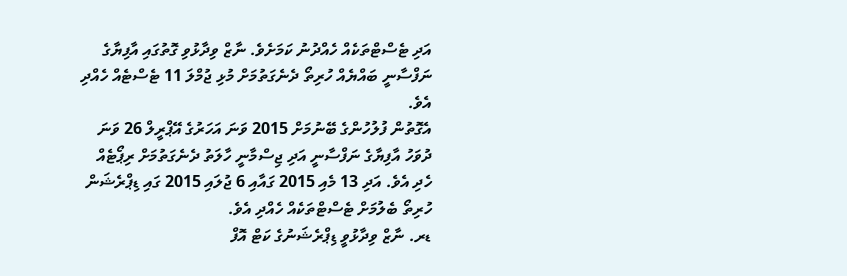އަދި ޓެސްޓްތަކެއް ހެއްދުނު ކަމަށެވެ. ނާޒް ވިދާޅުވި ގޮތުގައި އާފިޔާގެ ނަފްސާނީ ބައްޔެއް ހުރިތޯ ދެނެގަތުމަށް މުޅި ޖުމްލަ 11 ޓެސްޓެއް ހެއްދި އެވެ.
އެގޮތުން ފުލުހުންގެ ބޭނުމަށް 2015 ވަނަ އަހަރުގެ އޭޕްރީލް 26 ވަނަ ދުވަހު އާފިޔާގެ ނަފްސާނީ އަދި ޖިސްމާނީ ހާލަތު ދެނެގަތުމަށް ރިޕޯޓެއް ހެދި އެވެ. އަދި 13 މެއި 2015 ގައާއި 6 ޖުލައި 2015 ގައި ޑިޕްރެޝަން ހުރިތޯ ބެލުމަށް ޓެސްޓްތަކެއް ހެއްދި އެވެ.
ޑރ. ނާޒް ވިދާޅުވީ ޑިޕްރެޝަނުގެ ކަޓް އޮފް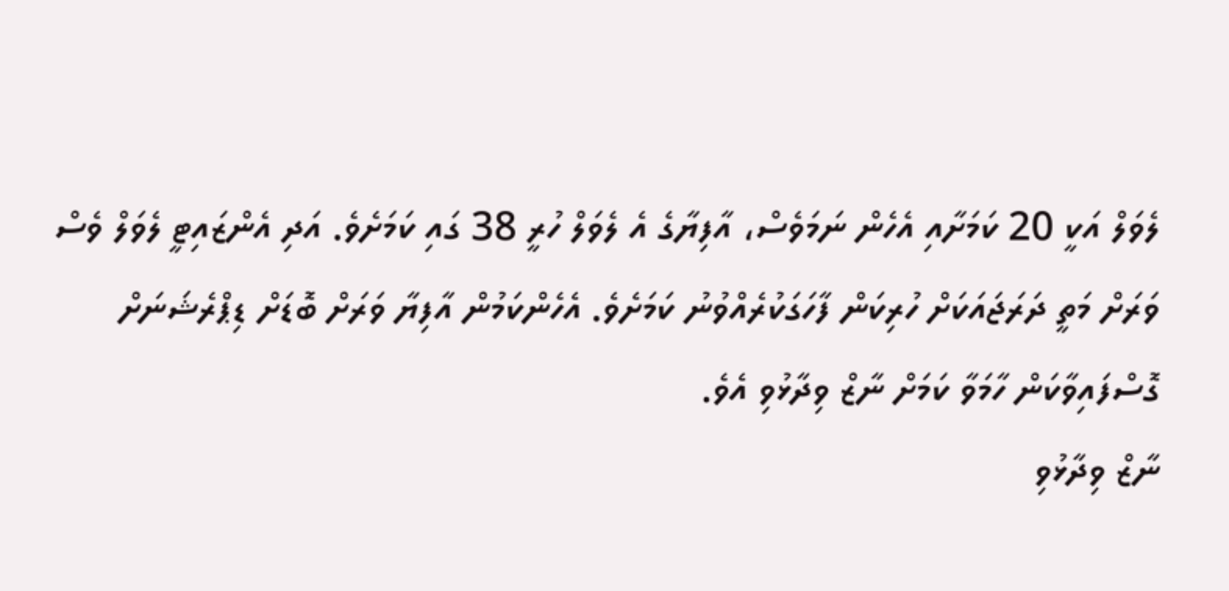ލެވަލް އަކީ 20 ކަމަށާއި އެހެން ނަމަވެސް، އާފިޔާގެ އެ ލެވަލް ހުރީ 38 ގައި ކަމަށެވެ. އަދި އެންޒައިޓީ ލެވަލް ވެސް ވަރަށް މަތީ ދަރަޖައަކަށް ހުރިކަން ފާހަގަކުރެއްވުނު ކަމަށެވެ. އެހެންކަމުން އާފިޔާ ވަރަށް ބޮޑަށް ޑިޕްރެޝަނަށް ގޮސްފައިވާކަން ހާމަވާ ކަމަށް ނާޒް ވިދާޅުވި އެވެ.
ނާޒް ވިދާޅުވި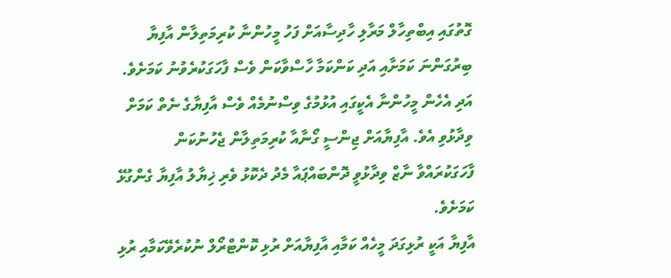ގޮތުގައި އިބްތިހާލް މަރާލި ހާދިސާއަށް ފަހު މީހުންނާ ކުރިމަތިލާން އާފިޔާ ބިރުގަންނަ ކަމަށާއި އަދި ކަންކަމާ ހާސްވާކަން ވެސް ފާހަގަކުރެވުނު ކަމަށެވެ. އަދި އެހެން މީހުންނާ އެކީގައި އުޅުމުގެ ވިސްނުމެއް ވެސް އާފިޔާގެ ނެތް ކަމަށް ވިދާޅުވި އެވެ. އާފިޔާއަށް ޖިންސީ ގޯނާއާ ކުރިމަތިލާން ޖެހުނުކަން ފާހަގަކުރައްވާ ނާޒް ވިދާޅުވީ ދޮންބައްޕައާ މެދު ދެކޮޅު ވެރި ޚިޔާލު އާފިޔާ ގެންގުޅޭ ކަމަށެވެ.
އާފިޔާ އަކީ ރުޅިގަދަ މީހެއް ކަމާއި އާފިޔާއަށް ރުޅި ކޮންޓްރޯލް ނުކުރެވޭކަމާއި ރުޅި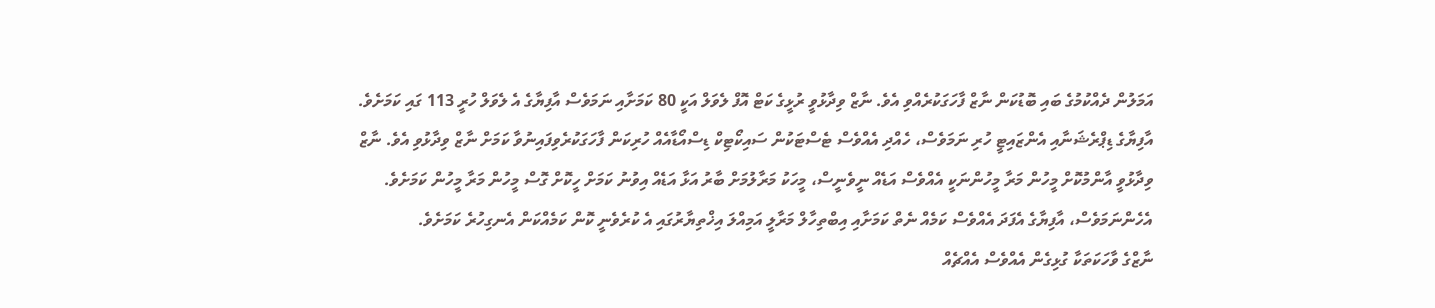އަމަލުން ދެއްކުމުގެ ބައި ބޮޑުކަން ނާޒް ފާހަގަކުރެއްވި އެވެ. ނާޒް ވިދާޅުވީ ރުޅީގެ ކަޓް އޮފް ލެވަލް އަކީ 80 ކަމަށާއި ނަމަވެސް އާފިޔާގެ އެ ލެވަލް ހުރީ 113 ގައި ކަމަށެވެ.
އާފިޔާގެ ޑިޕްރެޝަނާއި އެންޒައިޓީ ހުރި ނަމަވެސް، ހެއްދި އެއްވެސް ޓެސްޓަކުން ސައިކޯޓިކް ޑިސްއޯޑާއެއް ހުރިކަން ފާހަގަކުރެވިފައިނުވާ ކަމަށް ނާޒް ވިދާޅުވި އެވެ. ނާޒް ވިދާޅުވީ އާންމުކޮށް މީހުން މަރާ މީހުންނަކީ އެއްވެސް އަޑެއް ނީވެނީސް، މީހަކު މަރާލުމަށް ބާރު އަޅާ އަޑެއް އިވުނު ކަމަށް ހީކޮށް ގޮސް މީހުން މަރާ މީހުން ކަމަށެވެ.
އެހެންނަމަވެސް، އާފިޔާގެ އެފަދަ އެއްވެސް ކަމެއް ނެތް ކަމަށާއި އިބްތިހާލް މަރާލީ އަމިއްލަ އިޚްތިޔާރުގައި އެ ކުރެވެނީ ކޮން ކަމެއްކަން އެނގިހުރެ ކަމަށެވެ.
ނާޒްގެ ވާހަކަތަކާ ގުޅިގެން އެއްވެސް އެއްޗެއް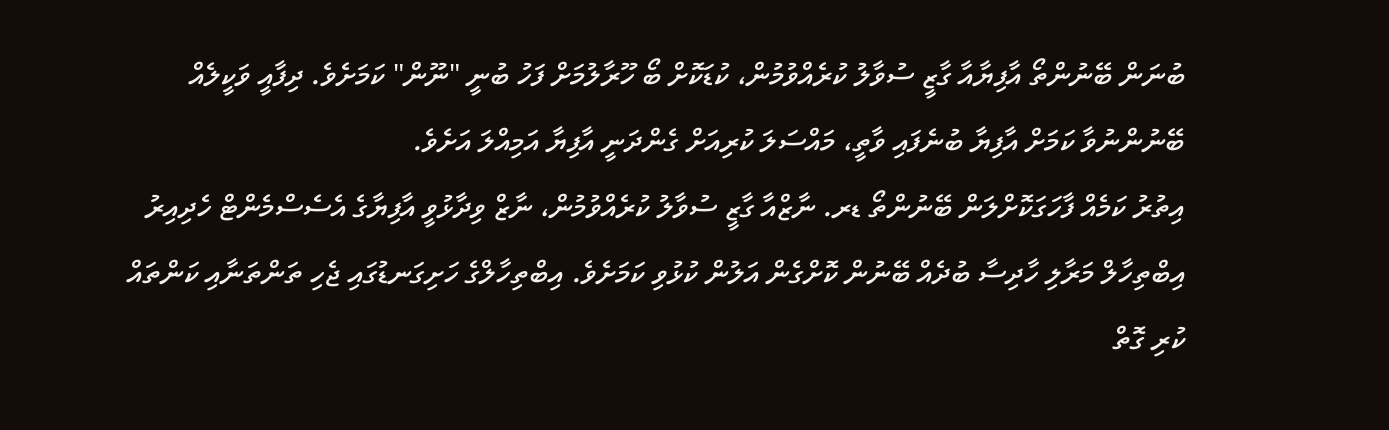ބުނަން ބޭނުންތޯ އާފިޔާއާ ގާޒީ ސުވާލު ކުރެއްވުމުން، ކުޑަކޮށް ބޯ ހޫރާލުމަށް ފަހު ބުނީ "ނޫން" ކަމަށެވެ. ދިފާއީ ވަކީލެއް ބޭނުންނުވާ ކަމަށް އާފިޔާ ބުނެފައި ވާތީ، މައްސަލަ ކުރިއަށް ގެންދަނީ އާފިޔާ އަމިއްލަ އަށެވެ.
އިތުރު ކަމެއް ފާހަގަކޮށްލަން ބޭނުންތޯ ޑރ. ނާޒްއާ ގާޒީ ސުވާލު ކުރެއްވުމުން، ނާޒް ވިދާޅުވީ އާފިޔާގެ އެސެސްމެންޓް ހެދިއިރު އިބްތިހާލް މަރާލި ހާދިސާ ބުދެއް ބޭނުން ކޮށްގެން އަލުން ކުޅުވި ކަމަށެވެ. އިބްތިހާލްގެ ހަށިގަނޑުގައި ޖެހި ތަންތަނާއި ކަންތައް ކުރި ގޮތް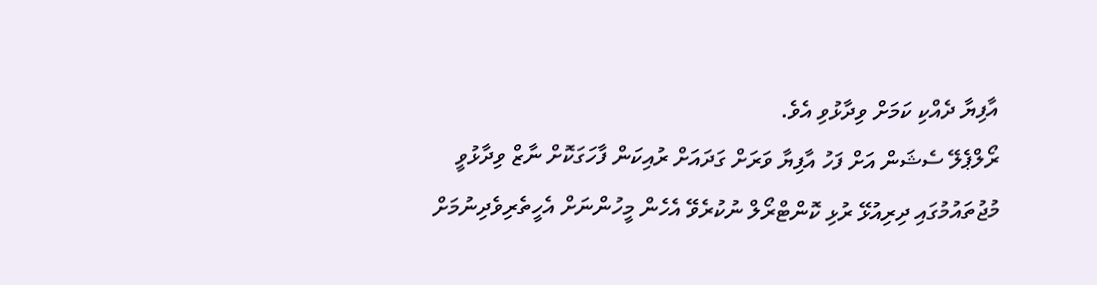އާފިޔާ ދެއްކި ކަމަށް ވިދާޅުވި އެވެ.
ރޯލްޕެލޭ ސެޝަން އަށް ފަހު އާފިޔާ ވަރަށް ގަދައަށް ރުއިކަން ފާހަގަކޮށް ނާޒް ވިދާޅުވީ މުޖުތައުމުގައި ދިރިއުޅޭ ރުޅި ކޮންޓްރޯލް ނުކުރެވޭ އެހެން މީހުންނަށް އެހީތެރިވެދިނުމަށް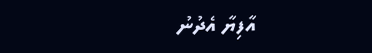އާފިޔާ އެދުނު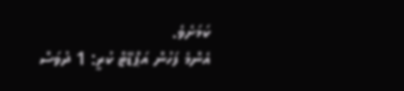ކަމަށެވެ.
އެންމެ ފަހުން އަޕްޑޭޓް ކުރީ: 1 ދުވަސް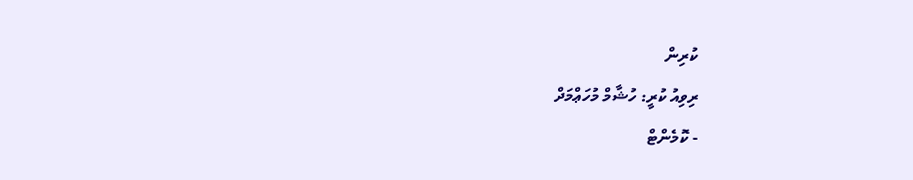ކުރިން
ރިވިއު ކުރީ: ހުޝާމް މުހަޢްމަދް
- ކޮމެންޓް